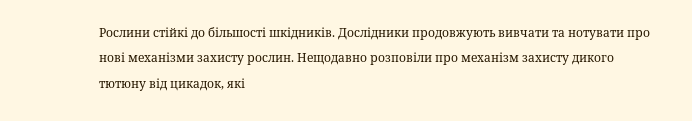Рослини стійкі до більшості шкідників. Дослідники продовжують вивчати та нотувати про нові механізми захисту рослин. Нещодавно розповіли про механізм захисту дикого тютюну від цикадок, які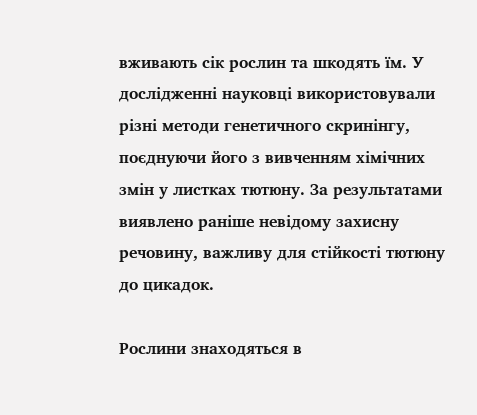вживають сік рослин та шкодять їм. У дослідженні науковці використовували різні методи генетичного скринінгу, поєднуючи його з вивченням хімічних змін у листках тютюну. За результатами виявлено раніше невідому захисну речовину, важливу для стійкості тютюну до цикадок.

Рослини знаходяться в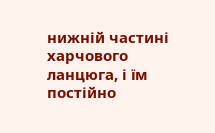нижній частині харчового ланцюга, і їм постійно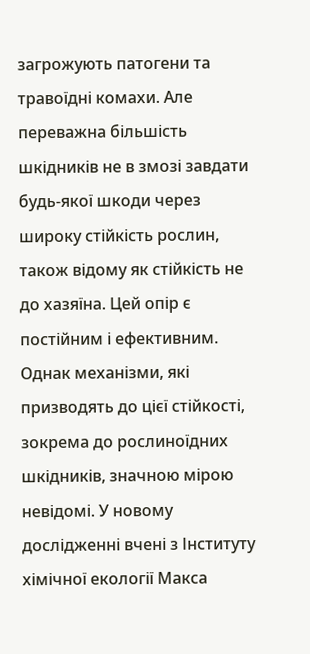загрожують патогени та травоїдні комахи. Але переважна більшість шкідників не в змозі завдати будь-якої шкоди через широку стійкість рослин, також відому як стійкість не до хазяїна. Цей опір є постійним і ефективним. Однак механізми, які призводять до цієї стійкості, зокрема до рослиноїдних шкідників, значною мірою невідомі. У новому дослідженні вчені з Інституту хімічної екології Макса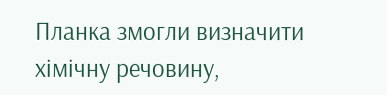Планка змогли визначити хімічну речовину,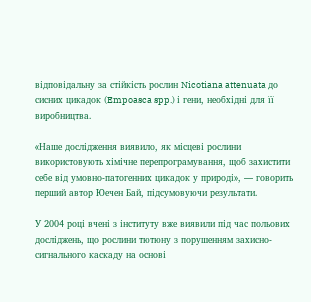відповідальну за стійкість рослин Nicotiana attenuata до сисних цикадок (Empoasca spp.) і гени, необхідні для її виробництва.

«Наше дослідження виявило, як місцеві рослини використовують хімічне перепрограмування, щоб захистити себе від умовно-патогенних цикадок у природі», — говорить перший автор Юечен Бай, підсумовуючи результати.

У 2004 році вчені з інституту вже виявили під час польових досліджень, що рослини тютюну з порушенням захисно-сигнального каскаду на основі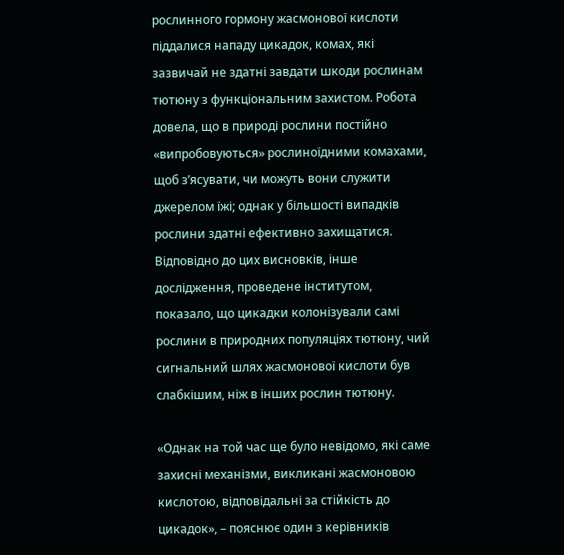рослинного гормону жасмонової кислоти піддалися нападу цикадок, комах, які зазвичай не здатні завдати шкоди рослинам тютюну з функціональним захистом. Робота довела, що в природі рослини постійно «випробовуються» рослиноїдними комахами, щоб з’ясувати, чи можуть вони служити джерелом їжі; однак у більшості випадків рослини здатні ефективно захищатися. Відповідно до цих висновків, інше дослідження, проведене інститутом, показало, що цикадки колонізували самі рослини в природних популяціях тютюну, чий сигнальний шлях жасмонової кислоти був слабкішим, ніж в інших рослин тютюну.

«Однак на той час ще було невідомо, які саме захисні механізми, викликані жасмоновою кислотою, відповідальні за стійкість до цикадок», – пояснює один з керівників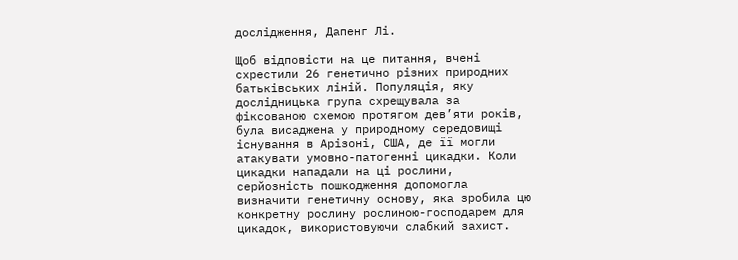дослідження, Дапенг Лі.

Щоб відповісти на це питання, вчені схрестили 26 генетично різних природних батьківських ліній. Популяція, яку дослідницька група схрещувала за фіксованою схемою протягом дев’яти років, була висаджена у природному середовищі існування в Арізоні, США, де її могли атакувати умовно-патогенні цикадки. Коли цикадки нападали на ці рослини, серйозність пошкодження допомогла визначити генетичну основу, яка зробила цю конкретну рослину рослиною-господарем для цикадок, використовуючи слабкий захист.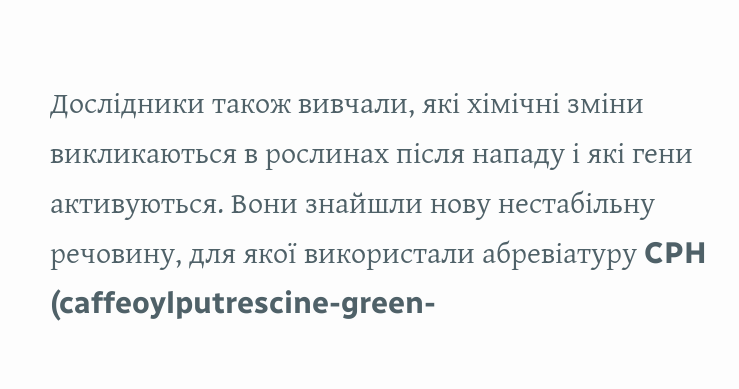Дослідники також вивчали, які хімічні зміни викликаються в рослинах після нападу і які гени активуються. Вони знайшли нову нестабільну речовину, для якої використали абревіатуру CPH (caffeoylputrescine-green-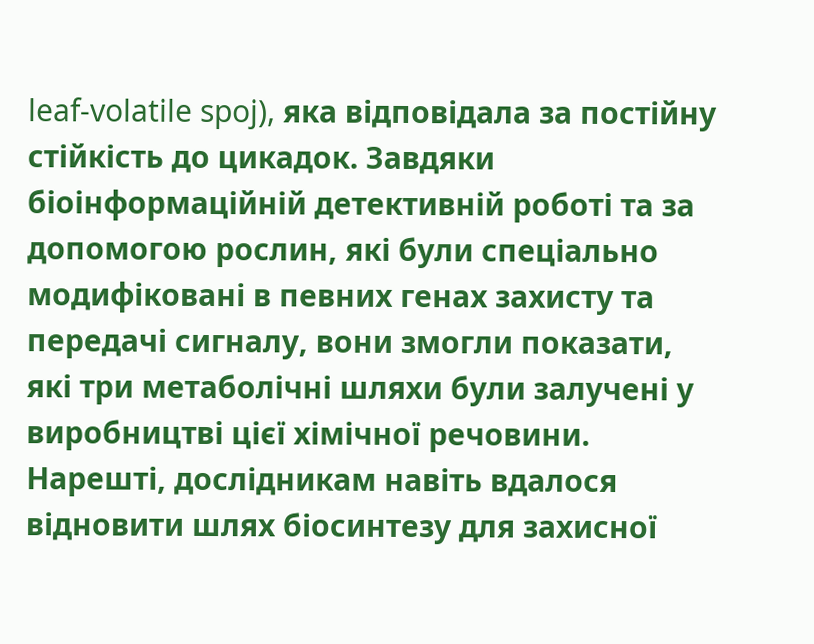leaf-volatile spoj), яка відповідала за постійну стійкість до цикадок. Завдяки біоінформаційній детективній роботі та за допомогою рослин, які були спеціально модифіковані в певних генах захисту та передачі сигналу, вони змогли показати, які три метаболічні шляхи були залучені у виробництві цієї хімічної речовини. Нарешті, дослідникам навіть вдалося відновити шлях біосинтезу для захисної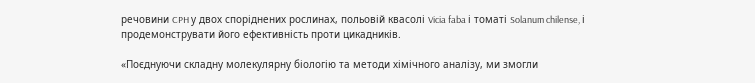речовини CPH у двох споріднених рослинах, польовій квасолі Vicia faba і томаті Solanum chilense, і продемонструвати його ефективність проти цикадників.

«Поєднуючи складну молекулярну біологію та методи хімічного аналізу, ми змогли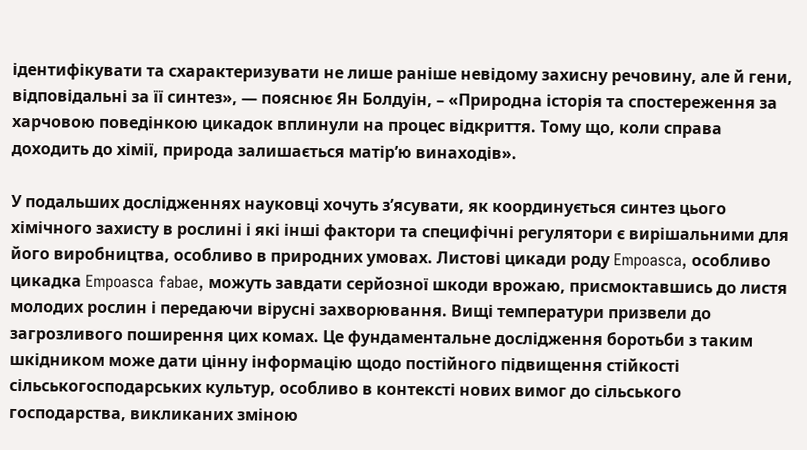ідентифікувати та схарактеризувати не лише раніше невідому захисну речовину, але й гени, відповідальні за її синтез», — пояснює Ян Болдуін, – «Природна історія та спостереження за харчовою поведінкою цикадок вплинули на процес відкриття. Тому що, коли справа доходить до хімії, природа залишається матір’ю винаходів».

У подальших дослідженнях науковці хочуть з’ясувати, як координується синтез цього хімічного захисту в рослині і які інші фактори та специфічні регулятори є вирішальними для його виробництва, особливо в природних умовах. Листові цикади роду Empoasca, особливо цикадка Empoasca fabae, можуть завдати серйозної шкоди врожаю, присмоктавшись до листя молодих рослин і передаючи вірусні захворювання. Вищі температури призвели до загрозливого поширення цих комах. Це фундаментальне дослідження боротьби з таким шкідником може дати цінну інформацію щодо постійного підвищення стійкості сільськогосподарських культур, особливо в контексті нових вимог до сільського господарства, викликаних зміною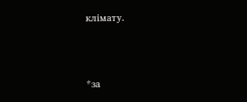клімату.



*за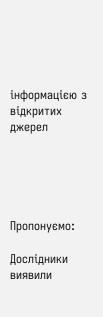інформацією з відкритих джерел





Пропонуємо:

Дослідники виявили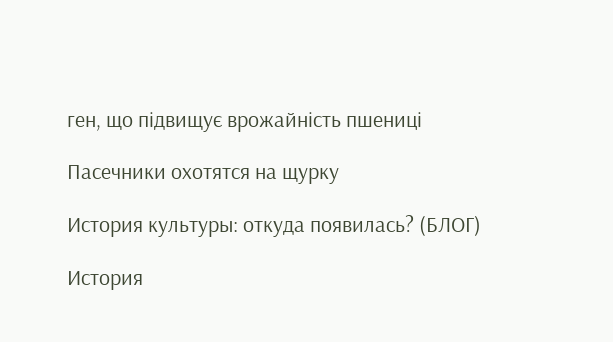ген, що підвищує врожайність пшениці

Пасечники охотятся на щурку

История культуры: откуда появилась? (БЛОГ)

История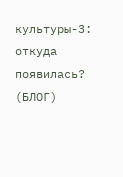культуры-3: откуда появилась? (БЛОГ)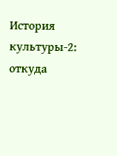История культуры-2: откуда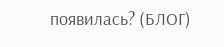появилась? (БЛОГ)